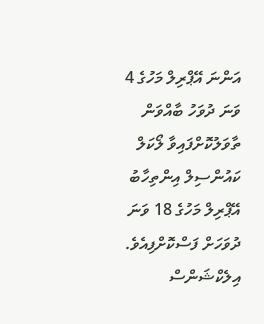އަންނަ އޭޕްރިލް މަހުގެ 4 ވަނަ ދުވަހު ބާއްވަން ތާވަލުކޮށްފައިވާ ލޯކަލް ކައުންސިލް އިންތިހާބު އޭޕްރިލް މަހުގެ 18 ވަނަ ދުވަހަށް ފަސްކޮށްފިއެވެ.
އިލެކްޝަންސް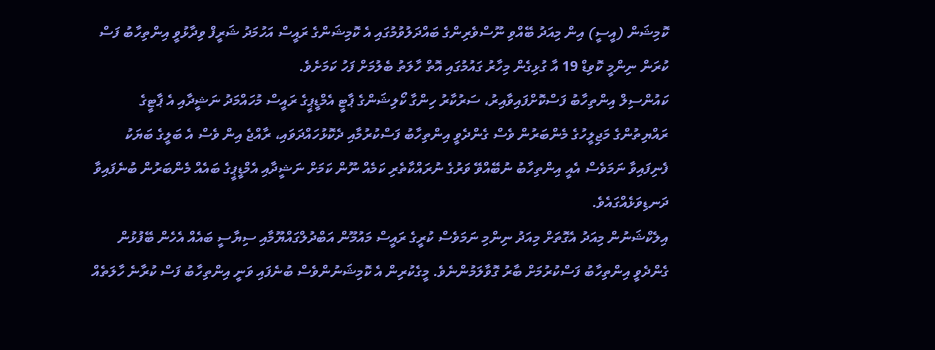ކޮމިޝަން (އީސީ) އިން މިއަދު ބޭއްވި ނޫސްވެރިންގެ ބައްދަލުވުމުގައި އެ ކޮމިޝަންގެ ރައީސް އަހުމަދު ޝަރީފް ވިދާޅުވީ އިންތިހާބު ފަސް ކުރަން ނިންމީ ކޮވިޑް 19 އާ ގުޅިގެން މިހާރު ގައުމުގައި އޮތް ހާލަތު ބެލުމަށް ފަހު ކަމަށެވެ.
ކައުންސިލް އިންތިހާބު ފަސްކޮށްފައިވާއިރު، ސަރުކާރު ހިންގާ ކޯލިޝަންގެ ޕާޓީ އެމްޑީޕީގެ ރައީސް މުހައްމަދު ނަޝީދާއި އެ ޕާޓީގެ ރައްޔިތުންގެ މަޖިލީހުގެ މެންބަރުން ވެސް ގެންދެވީ އިންތިހާބު ފަސްކުރުމާއި ދެކޮޅުހައްދަވައި، ރާއްޖެ އިން ވެސް އެ ބަލީގެ ބަޔަކު ފެނިފައިވާ ނަމަވެސް އެއީ އިންތިހާބު ނުބޭއްވޭ ވަރުގެ ނުރައްކާތެރި ކަމެއް ނޫން ކަމަށް ނަޝީދާއި އެމްޑީޕީގެ ބައެއް މެންބަރުން ބުނެފައިވާ ދަނޑިވަޅެއްގައެވެ.
އިލެކްޝަނުން މިއަދު އެގޮތަށް މިއަދު ނިންމި ނަމަވެސް ކުރީގެ ރައީސް މައުމޫން އަބްދުލްގައްޔޫމާއި ސިޔާސީ ބައެއް އެހެން ބޭފުޅުން ގެންދެވީ އިންތިހާބު ފަސްކުރުމަށް ބާރު ގޮވާލަމުންނެވެ. މީގެކުރިން އެ ކޮމިޝަނުންވެސް ބުނެފައި ވަނީ އިންތިހާބު ފަސް ކުރާނެ ހާލަތެއް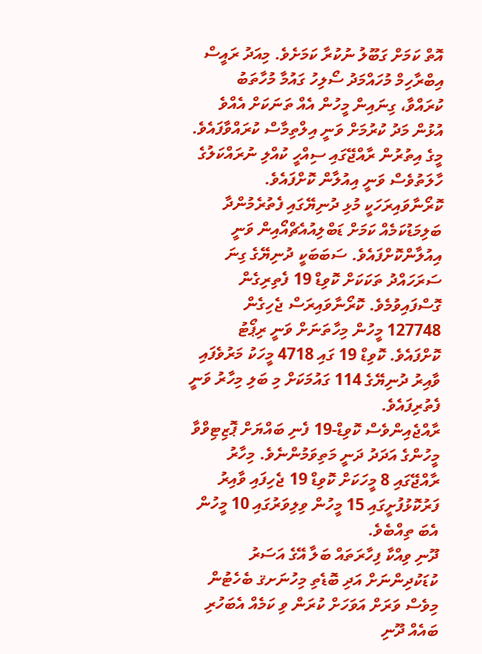އޮތް ކަމަށް ގަބޫލު ނުކުރާ ކަމަށެވެ. މިއަދު ރައީސް އިބްރާހިމް މުހައްމަދު ސޯލިހު ގައުމާ މުހާތަބު ކުރައްވާ، ގިނައިން މީހުން އެއް ތަނަކަށް އެއްވެ އުޅުން މަދު ކުރުމަށް ވަނީ އިލްތިމާސް ކުރައްވާފައެވެ.
މީގެ އިތުރުން ރާއްޖޭގައި ސިއްހީ ކުއްލި ނުރައްކަލުގެ ހާލަތުވެސް ވަނީ އިއުލާން ކޮށްފައެވެ. ކޮރޯނާވައިރަހަކީ މުޅި ދުނިޔޭގައި ފެތުރެމުންދާ ބަލިމަޑުކަމެއް ކަމަށް ޑަބްލިއުއެޗްއޯއިން ވަނީ އިއުލާންކޮށްފައެވެ. ސަބަބަކީ ދުނިޔޭގެ ގިނަ ސަރަހައްދު ތަކަކަށް ކޮވިޑް 19 ފެތިރިގެން ގޮސްފައިވުމެވެ. ކޮރޯނާވައިރަސް ޖެހިގެން 127748 މީހުން މިހާތަނަށް ވަނީ ރިޕޯޓު ކޮށްފައެވެ. ކޮވިޑް 19 ގައި 4718 މީހަކު މަރުވެފައި ވާއިރު ދުނިޔޭގެ 114 ގައުމަކަށް މި ބަލި މިހާރު ވަނީ ފެތުރިފައެވެ.
ރާއްޖެއިންވެސް ކޮވިޑް-19 ފެނި ބައްޔަށް ޕޮޒިޓިވްވާ މީހުންގެ އަދަދު ދަނީ މަތިވަމުންނެވެ. މިހާރު ރާއްޖޭގައި 8 މީހަކަށް ކޮވިޑް 19 ޖެހިފައި ވާއިރު ފަރުކޮޅުފުށީގައި 15 މީހުން ވިލިވަރުގައި 10 މީހުން އެބަ ތިއްބެވެ.
ދޫނި ވިއްކާ ފިހާރަތައް ބަލާ އޭގެ އަސަރު ކުޑަކުދިންނަށް އަދި ބޮޑެތި މިހުނަށޤ ބެހެޓުން މިވެސް ވަރަށް އަވަހަށް ކުރަން ވި ކަމެއް އެބަހުރި ބައެއް ދޫނި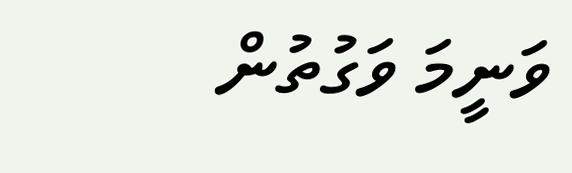ވަނީމަ ވަގުތުން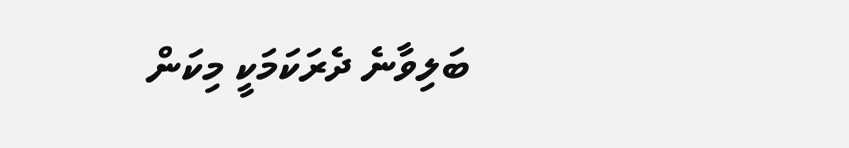ބަލިވާނެ ދެރަކަމަކީ މިކަން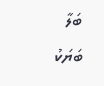ބަލާ ބަޔަކު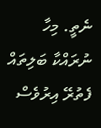ނެތީ. މިހާ ނުރައްކާ ބަލިތައް ފެތުރޭ އިރުވެސް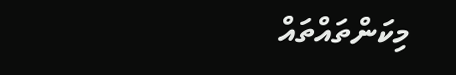މިކަންތައްތައް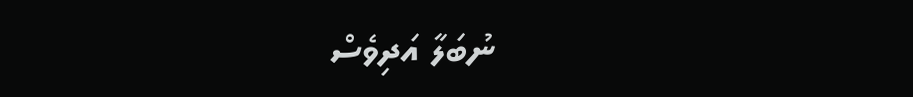ނުބަލާ އަދިވެސް